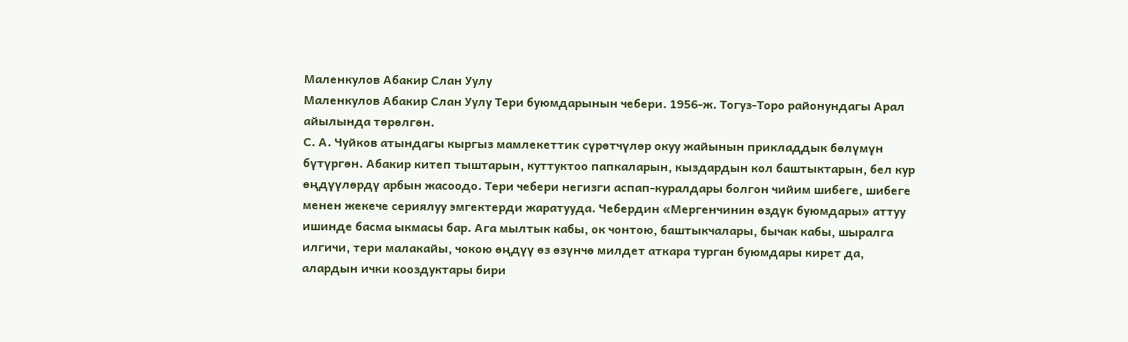Маленкулов Абакир Слан Уулу
Маленкулов Абакир Слан Уулу Тери буюмдарынын чебери. 1956-ж. Тогуз-Торо районундагы Арал айылында төрөлгөн.
С. А. Чуйков атындагы кыргыз мамлекеттик сүрөтчүлөр окуу жайынын прикладдык бөлүмүн бүтүргөн. Абакир китеп тыштарын, куттуктоо папкаларын, кыздардын кол баштыктарын, бел кур өңдүүлөрдү арбын жасоодо. Тери чебери негизги аспап-куралдары болгон чийим шибеге, шибеге менен жекече сериялуу эмгектерди жаратууда. Чебердин «Мергенчинин өздүк буюмдары» аттуу ишинде басма ыкмасы бар. Ага мылтык кабы, ок чонтою, баштыкчалары, бычак кабы, шыралга илгичи, тери малакайы, чокою өңдүү өз өзүнчө милдет аткара турган буюмдары кирет да, алардын ички кооздуктары бири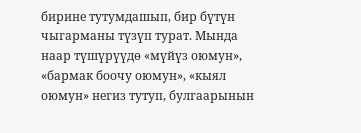бирине тутумдашып, бир бүтүн чыгарманы түзүп турат. Мында наар түшүрүүдө «мүйүз оюмун», «бармак боочу оюмун», «кыял оюмун» негиз тутуп, булгаарынын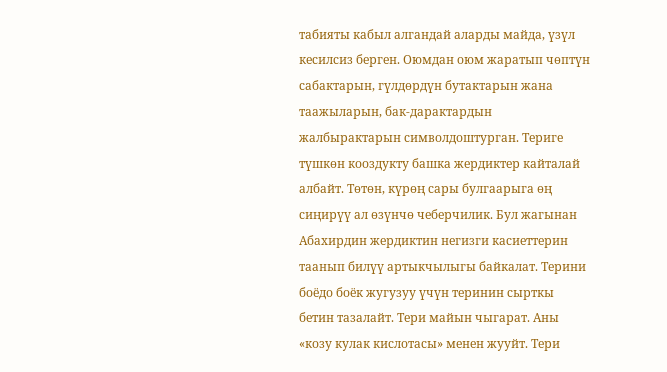табияты кабыл алгандай аларды майда, үзүл кесилсиз берген. Оюмдан оюм жаратып чөптүн сабактарын, гүлдөрдүн бутактарын жана таажыларын, бак-дарактардын жалбырактарын символдоштурган. Териге түшкөн кооздукту башка жердиктер кайталай албайт. Төтөн, күрөң сары булгаарыга өң сиңирүү ал өзүнчө чеберчилик. Бул жагынан Абахирдин жердиктин негизги касиеттерин таанып билүү артыкчылыгы байкалат. Терини боёдо боёк жугузуу үчүн теринин сырткы бетин тазалайт. Тери майын чыгарат. Аны «козу кулак кислотасы» менен жууйт. Тери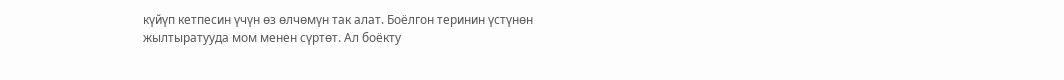күйүп кетпесин үчүн өз өлчөмүн так алат. Боёлгон теринин үстүнөн жылтыратууда мом менен сүртөт. Ал боёкту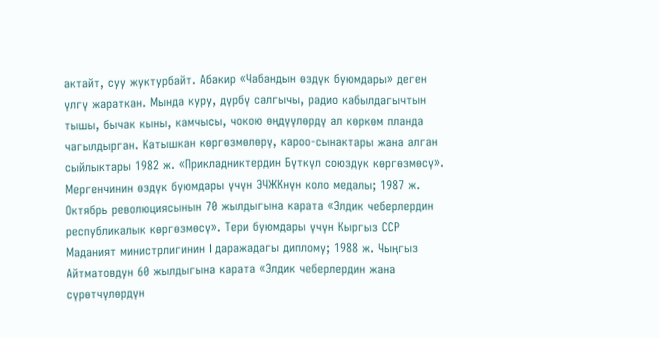актайт, суу жуктурбайт. Абакир «Чабандын өздүк буюмдары» деген үлгү жараткан. Мында куру, дүрбү салгычы, радио кабылдагычтын тышы, бычак кыны, камчысы, чокою өңдүүлөрдү ал көркөм планда чагылдырган. Катышкан көргөзмөлөрү, кароо-сынактары жана алган сыйлыктары 1982 ж. «Прикладниктердин Бүткүл союздук көргөзмөсү». Мергенчинин өздүк буюмдары үчүн ЭЧЖКнүн коло медалы; 1987 ж. Октябрь революциясынын 70 жылдыгына карата «Элдик чеберлердин республикалык көргөзмөсү». Тери буюмдары үчүн Кыргыз ССР Маданият министрлигинин I даражадагы диплому; 1988 ж. Чыңгыз Айтматовдун 60 жылдыгына карата «Элдик чеберлердин жана сүрөтчүлөрдүн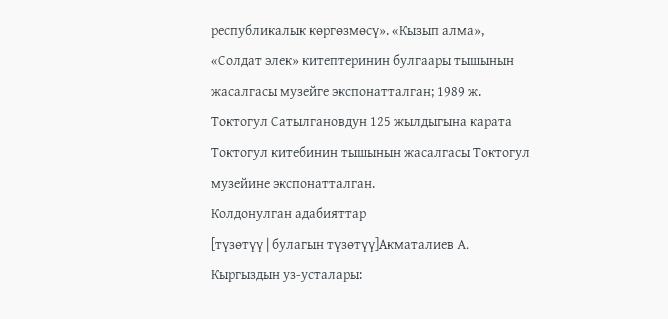республикалык көргөзмөсү». «Кызып алма», «Солдат элек» китептеринин булгаары тышынын жасалгасы музейге экспонатталган; 1989 ж. Токтогул Сатылгановдун 125 жылдыгына карата Токтогул китебинин тышынын жасалгасы Токтогул музейине экспонатталган.
Колдонулган адабияттар
[түзөтүү | булагын түзөтүү]Акматалиев A. Кыргыздын уз-усталары: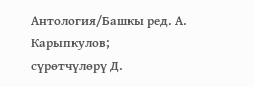Антология/Башкы ред. А. Карыпкулов; сүрөтчүлөрү Д.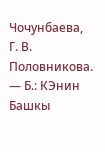Чочунбаева, Г. В. Половникова. — Б.: КЭнин Башкы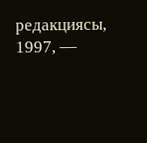редакциясы, 1997, —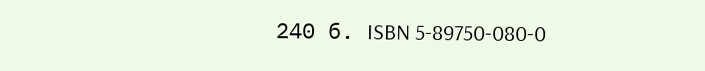240 б. ISBN 5-89750-080-0